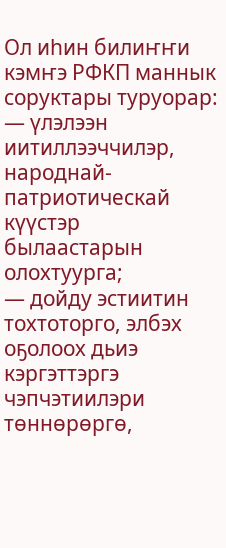Ол иһин билиҥҥи кэмҥэ РФКП маннык соруктары туруорар:
— үлэлээн иитиллээччилэр, народнай-патриотическай күүстэр былаастарын олохтуурга;
— дойду эстиитин тохтоторго, элбэх оҕолоох дьиэ кэргэттэргэ чэпчэтиилэри төннөрөргө,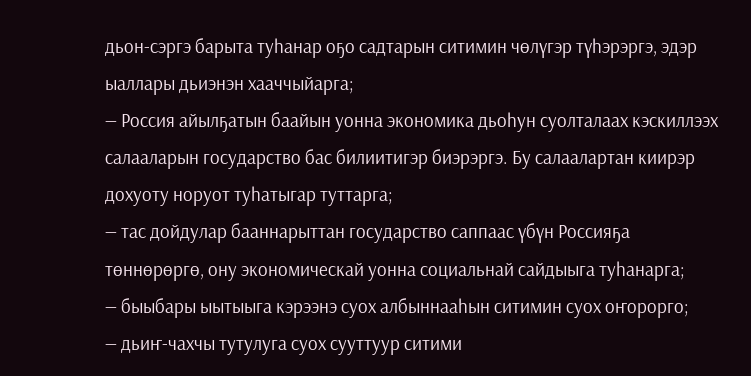дьон-сэргэ барыта туһанар оҕо садтарын ситимин чөлүгэр түһэрэргэ, эдэр ыаллары дьиэнэн хааччыйарга;
— Россия айылҕатын баайын уонна экономика дьоһун суолталаах кэскиллээх салааларын государство бас билиитигэр биэрэргэ. Бу салаалартан киирэр дохуоту норуот туһатыгар туттарга;
— тас дойдулар бааннарыттан государство саппаас үбүн Россияҕа төннөрөргө, ону экономическай уонна социальнай сайдыыга туһанарга;
— быыбары ыытыыга кэрээнэ суох албыннааһын ситимин суох оҥорорго;
— дьиҥ-чахчы тутулуга суох сууттуур ситими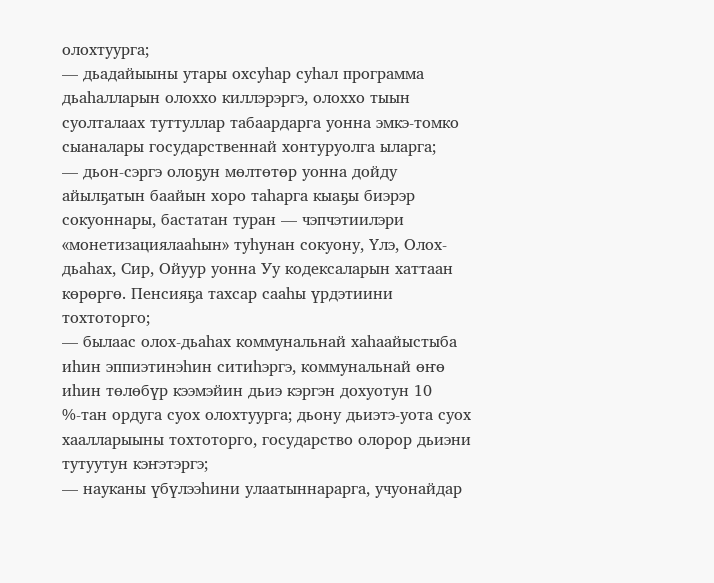олохтуурга;
— дьадайыыны утары охсуһар суһал программа дьаһалларын олоххо киллэрэргэ, олоххо тыын суолталаах туттуллар табаардарга уонна эмкэ-томко сыаналары государственнай хонтуруолга ыларга;
— дьон-сэргэ олоҕун мөлтөтөр уонна дойду айылҕатын баайын хоро таһарга кыаҕы биэрэр сокуоннары, бастатан туран — чэпчэтиилэри «монетизациялааһын» туһунан сокуону, Үлэ, Олох-дьаһах, Сир, Ойуур уонна Уу кодексаларын хаттаан көрөргө. Пенсияҕа тахсар сааһы үрдэтиини тохтоторго;
— былаас олох-дьаһах коммунальнай хаһаайыстыба иһин эппиэтинэһин ситиһэргэ, коммунальнай өҥө иһин төлөбүр кээмэйин дьиэ кэргэн дохуотун 10 %-тан ордуга суох олохтуурга; дьону дьиэтэ-уота суох хаалларыыны тохтоторго, государство олорор дьиэни тутуутун кэҥэтэргэ;
— науканы үбүлээһини улаатыннарарга, учуонайдар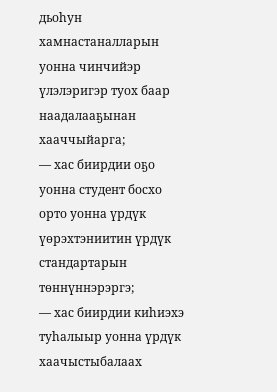дьоһун хамнастаналларын уонна чинчийэр үлэлэригэр туох баар наадалааҕынан хааччыйарга;
— хас биирдии оҕо уонна студент босхо орто уонна үрдүк үөрэхтэниитин үрдүк стандартарын төннүннэрэргэ;
— хас биирдии киһиэхэ туһалыыр уонна үрдүк хаачыстыбалаах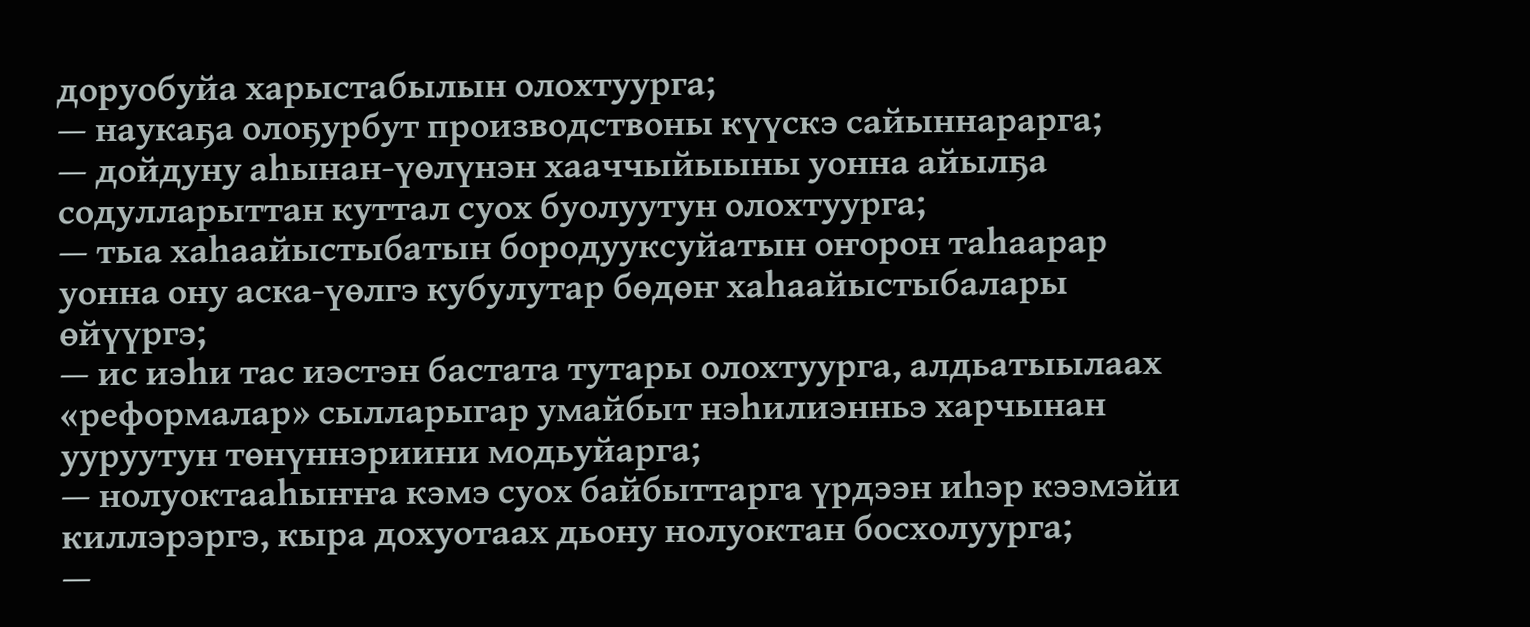доруобуйа харыстабылын олохтуурга;
— наукаҕа олоҕурбут производствоны күүскэ сайыннарарга;
— дойдуну аһынан-үөлүнэн хааччыйыыны уонна айылҕа содулларыттан куттал суох буолуутун олохтуурга;
— тыа хаһаайыстыбатын бородууксуйатын оҥорон таһаарар уонна ону аска-үөлгэ кубулутар бөдөҥ хаһаайыстыбалары өйүүргэ;
— ис иэһи тас иэстэн бастата тутары олохтуурга, алдьатыылаах «реформалар» сылларыгар умайбыт нэһилиэнньэ харчынан ууруутун төнүннэриини модьуйарга;
— нолуоктааһыҥҥа кэмэ суох байбыттарга үрдээн иһэр кээмэйи киллэрэргэ, кыра дохуотаах дьону нолуоктан босхолуурга;
—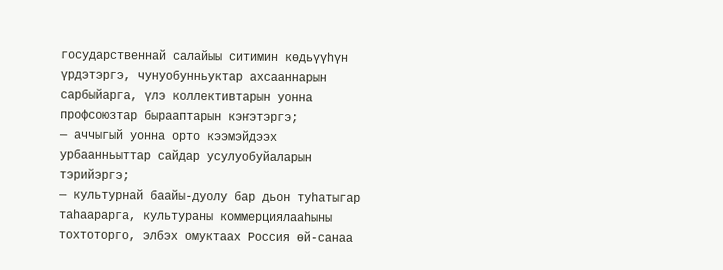государственнай салайыы ситимин көдьүүһүн үрдэтэргэ, чунуобунньуктар ахсааннарын сарбыйарга, үлэ коллективтарын уонна профсоюзтар бырааптарын кэҥэтэргэ;
— аччыгый уонна орто кээмэйдээх урбаанньыттар сайдар усулуобуйаларын тэрийэргэ;
— культурнай баайы-дуолу бар дьон туһатыгар таһаарарга, культураны коммерциялааһыны тохтоторго, элбэх омуктаах Россия өй-санаа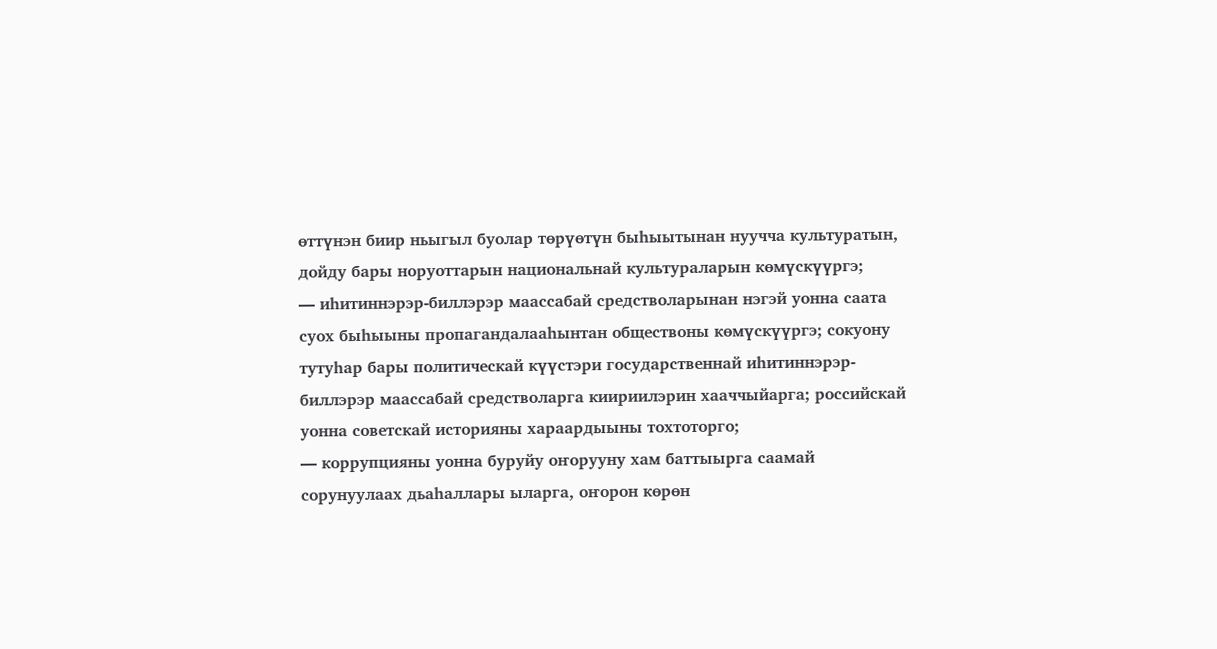өттүнэн биир ньыгыл буолар төрүөтүн быһыытынан нуучча культуратын, дойду бары норуоттарын национальнай культураларын көмүскүүргэ;
— иһитиннэрэр-биллэрэр маассабай средстволарынан нэгэй уонна саата суох быһыыны пропагандалааһынтан обществоны көмүскүүргэ; сокуону тутуһар бары политическай күүстэри государственнай иһитиннэрэр-биллэрэр маассабай средстволарга киириилэрин хааччыйарга; российскай уонна советскай историяны хараардыыны тохтоторго;
— коррупцияны уонна буруйу оҥорууну хам баттыырга саамай сорунуулаах дьаһаллары ыларга, оҥорон көрөн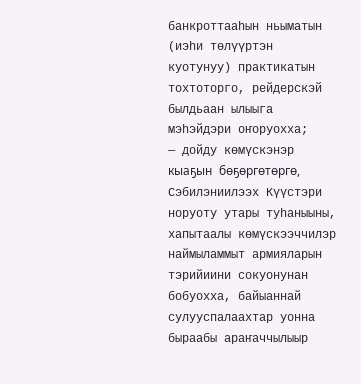банкроттааһын ньыматын (иэһи төлүүртэн куотунуу) практикатын тохтоторго, рейдерскэй былдьаан ылыыга мэһэйдэри оҥоруохха;
— дойду көмүскэнэр кыаҕын бөҕөргөтөргө, Сэбилэниилээх Күүстэри норуоту утары туһаныыны, хапытаалы көмүскээччилэр наймыламмыт армияларын тэрийиини сокуонунан бобуохха, байыаннай сулууспалаахтар уонна быраабы араҥаччылыыр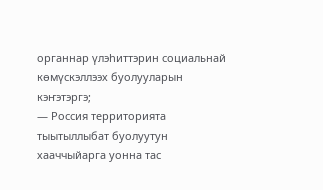органнар үлэһиттэрин социальнай көмүскэллээх буолууларын кэҥэтэргэ;
— Россия территорията тыытыллыбат буолуутун хааччыйарга уонна тас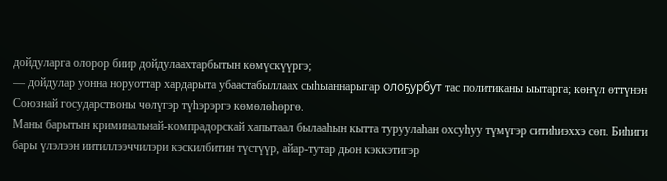дойдуларга олорор биир дойдулаахтарбытын көмүскүүргэ;
— дойдулар уонна норуоттар хардарыта убаастабыллаах сыһыаннарыгар олоҕурбут тас политиканы ыытарга; көҥүл өттүнэн Союзнай государствоны чөлүгэр түһэрэргэ көмөлөһөргө.
Маны барытын криминальнай-компрадорскай хапытаал былааһын кытта туруулаһан охсуһуу түмүгэр ситиһиэххэ сөп. Биһиги бары үлэлээн иитиллээччилэри кэскилбитин түстүүр, айар-тутар дьон кэккэтигэр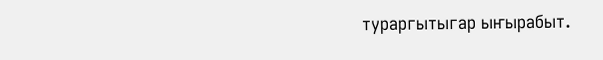тураргытыгар ыҥырабыт.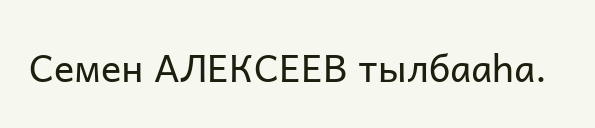Семен АЛЕКСЕЕВ тылбааһа.